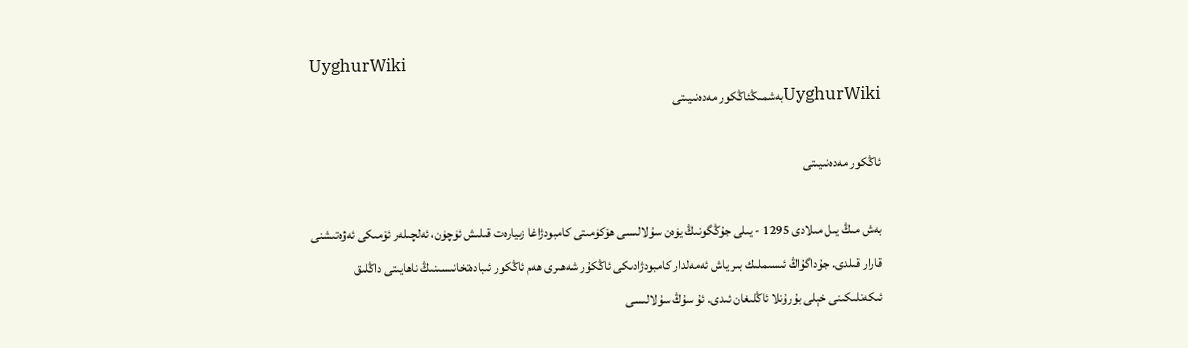UyghurWiki
UyghurWikiبەشمىڭئاڭكور مەدەنىيىتى

ئاڭكور مەدەنىيىتى

بەش مىڭ يىل مىلادى 1295 - يىلى جۇڭگونىڭ يۈەن سۇلالىسى ھۆكۈمىتى كامبودژاغا زىيارەت قىلىش ئۈچۈن، ئەلچىلەر ئۆمىكى ئەۋەتىشنى قارار قىلدى. جۇداگۇاڭ ئىسىملىك بىر ياش ئەمەلدار كامبودژادىكى ئاڭكۇر شەھىرى ھەم ئاڭكور ئىبادەتخانىسىنىڭ ناھايىتى داڭلىق ئىكەنلىكىنى خېلى بۇرۇنلا ئاڭلىغان ئىدى. ئۇ سۇڭ سۇلالىسى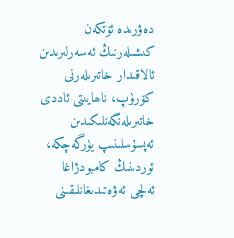دەۋرىدە ئۆتكەن كىشىلەرنىڭ ئەسەرلىرىدىن ئالاقىدار خاتىرىلەرنى كۆرۈپ، ناھايىتى ئاددى خاتىرىلەنگەنلىكىدىن ئەپسۇسلىنىپ يۈرگەچكە، ئوردىنىڭ كامبودژاغا ئەلچى ئەۋەتىدىغانلىقىنى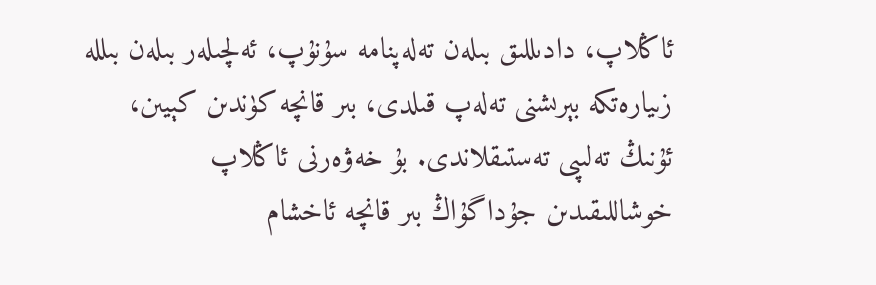ئاڭلاپ، دادىللىق بىلەن تەلەپنامە سۇنۇپ، ئەلچىلەر بىلەن بىللە زىيارەتكە بېرىشنى تەلەپ قىلدى، بىر قانچە كۈندىن كېيىن، ئۇنىڭ تەلىپى تەستىقلاندى. بۇ خەۋەرنى ئاڭلاپ خوشاللىقىدىن جۇداگۇاڭ بىر قانچە ئاخشام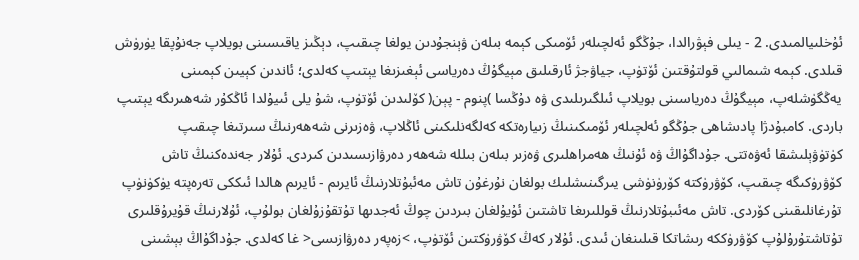ئۇخلىيالمىدى. 2 - يىلى فېۋرالدا، جۇڭگو ئەلچىلەر ئۆمىكى كېمە بىلەن ۋېنجۇدىن يولغا چىقىپ، دېڭىز ياقىسىنى بويلاپ جەنۇپقا يۈرۈش قىلدى. كېمە شىمالىي قولتۇقتىن ئۆتۈپ، جياۋجژ ئارقىلىق مېيگۇڭ دەرياسى ئېغىزىغا يېتىپ كەلدى؛ ئاندىن كېيىن كېمىنى يەڭگۈشلەپ، مېيگۇڭ دەرياسىنى بويلاپ ئىلگىرىلىدى ۋە دۇڭسا )پنوم - پېن( كۆلىدىن ئۆتۈپ، شۇ يلى ئىيۇلدا ئاڭكۇر شەھىرىگە يېتىپ باردى. كامبۇدژا پادىشاھى جۇڭگو ئەلچىلەر ئۆمىكىنىڭ زىيارەتكە كەلگەنلىكىنى ئاڭلاپ، ۋەزىرنى شەھەرنىڭ سىرتىغا چىقىپ كۈتۈۋېلىشقا ئەۋەتتى. جۇداگۇاڭ ۋە ئۇنىڭ ھەمراھلىرى ۋەزىر بىلەن بىللە شەھەر دەرۋازىسىدىن كىردى. ئۇلار جەندەكنىڭ تاش كۆۋرۈكىگە چىقىپ، كۆۋرۈكتە كۆرۈنۈشى يىرگىنىشلىك بولغان نۇرغۇن تاش مەئبۇتلارنىڭ ئايرىم - ئايرىم ھالدا ئىككى تەرەپتە يۈكۈنۈپ تۇرغانلىقىنى كۆردى. تاش مەئىبۇتلارنىڭ قوللىرىغا تاشتىن ئۇيۇلغان بىردىن چوڭ ئەجدىھا تۇتقۇزۇلغان بولۇپ، ئۇلارنىڭ قۇيرۇقلىرى تۇتاشتۇرۇلۇپ كۆۋرۈككە رىشاتكا قىلىنغان ئىدى. ئۇلار كەڭ كۆۋرۈكتىن ئۆتۈپ، >زەپەر دەرۋازىسى< غا كەلدى. جۇداگۇاڭ بېشىنى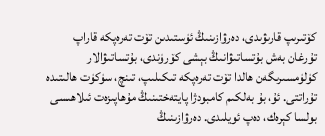كۆتىرىپ قارىۋىدى، دەرۋازىنىڭ ئۈستىدىن تۆت تەرەپكە قاراپ تۇرغان بەش بۇتساتىۋانىڭ بېشى كۆرۈندى، بۇتساتىۋالار كۈلۈمسىرىگەن ھالدا تۆت تەرەپكە تىكىلىپ، تىنچ، سۈكۈت ھالىتىدە تۇراتتى. ئۇ، بۇ بەلكىم كامبودژا پايتەختىنىڭ مۇھاپىزەت ئىلاھىسى بولسا كېرەك، دەپ ئويلىدى. دەرۋازىنىڭ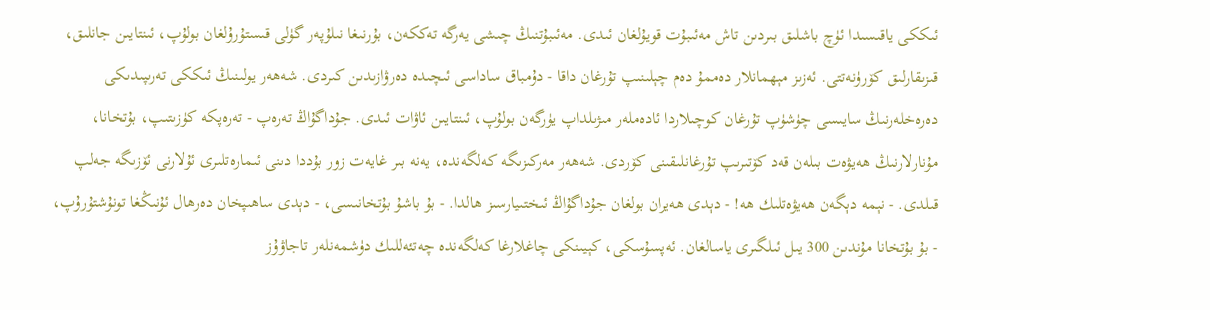ئىككى ياقىسىدا ئۈچ باشلىق بىردىن تاش مەئىبۇت قويۇلغان ئىدى. مەئىبۇتنىڭ چىشى يەرگە تەككەن، بۇرنىغا نىلۇپەر گۈلى قىستۇرۇلغان بولۇپ، ئىنتايىن جانلىق، قىزىقارلىق كۆرۈنەتتى. ئەزىز مېھمانلار دەممۇ دەم چېلىنىپ تۇرغان داقا - دۇمباق ساداسى ئىچىدە دەرۋازىدىن كىردى. شەھەر يولىنىڭ ئىككى تەرىپىدىكى دەرەخلەرنىڭ سايىسى چۈشۈپ تۇرغان كوچىلاردا ئادەملەر مىژىلداپ يۈرگەن بولۇپ، ئىنتايىن ئاۋات ئىدى. جۇداگۇاڭ تەرەپ - تەرەپكە كۈزىتىپ، بۇتخانا، مۇنارلارنىڭ ھەيۋەت بىلەن قەد كۆتىرىپ تۇرغانلىقىنى كۆردى. شەھەر مەركىزىگە كەلگەندە، يەنە بىر غايەت زور بۇددا دىنى ئىمارەتلىرى ئۇلارنى ئۆزىگە جەلپ قىلدى. - نېمە دېگەن ھەيۋەتلىك ھە! - دېدى ھەيران بولغان جۇداگۇاڭ ئىختىيارسىز ھالدا. - بۇ باشۇ بۇتخانىسى، - دېدى ساھىپخان دەرھال ئۇنىڭغا تونۇشتۇرۇپ، - بۇ بۇتخانا مۇندىن 300 يىل ئىلگىرى ياسالغان. ئەپسۇسكى، كېيىنكى چاغلارغا كەلگەندە چەتئەللىك دۈشمەنلەر تاجاۋۇز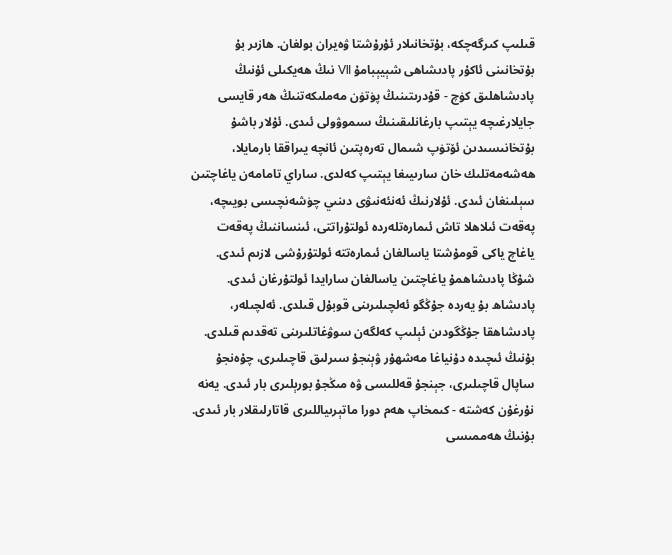قىلىپ كىرگەچكە، بۇتخانىلار ئۇرۇشتا ۋەيران بولغان. ھازىر بۇ بۇتخانىنى ئاكۇر پادىشاھى شېيېبامۇ Ⅶ نىڭ ھەيكىلى ئۇنىڭ پادىشاھلىق كۈچ - قۇدرىتىنىڭ پۈتۈن مەملىكەتنىڭ ھەر قايسى جايلارغىچە يېتىپ بارغانلىقىنىڭ سىموۋولى ئىدى. ئۇلار باشۇ بۇتخانىسىدىن ئۆتۈپ شىمال تەرەپتىن ئانچە يىراققا بارمايلا، ھەشەمەتلىك خان سارىيىغا يېتىپ كەلدى. ساراي تامامەن ياغاچتىن سېلىنغان ئىدى. ئۇلارنىڭ ئەنئەنىۋى دىنىي چۈشەنچىسى بويىچە، پەقەت ئىلاھلا تاش ئىمارەتلەردە ئولتۇراتتى، ئىنساننىڭ پەقەت ياغاچ ياكى قومۇشتا ياسالغان ئىمارەتتە ئولتۇرۇشى لازىم ئىدى. شۇڭا پادىشاھمۇ ياغاچتىن ياسالغان سارايدا ئولتۇرغان ئىدى. پادىشاھ بۇ يەردە جۇڭگو ئەلچىلىرىنى قوبۇل قىلدى. ئەلچىلەر، پادىشاھقا جۇڭگودىن ئېلىپ كەلگەن سوۋغاتلىرىنى تەقدىم قىلدى. بۇنىڭ ئىچىدە دۇنياغا مەشھۇر ۋېنجۇ سىرلىق قاچىلىرى، چۇەنجۇ ساپال قاچىلىرى، جېنجۇ قەللىسى ۋە مىڭجۇ بورېلىرى بار ئىدى. يەنە نۇرغۇن كەشتە - كىمخاپ ھەم دورا ماتېرىياللىرى قاتارلىقلار بار ئىدى. بۇنىڭ ھەممىسى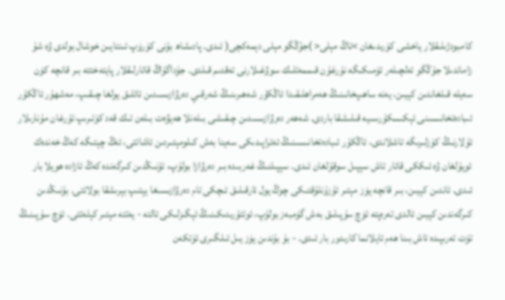كامبودژىلىقلار ياخشى كۆرىدىغان >تاڭ مېلى< )جۇڭگو مېلى دېمەكچى( ئىدى. پادىشاھ بۇنى كۆرۈپ ئىنتايىن خوشال بولدى ۋە شۇ زاماندىلا جۇڭگو ئەلچىلەر ئۆمىكىگە نۇرغۇن قىممەتلىك سوۋغىلارنى تەقدىم قىلدى. جۇداگۇاڭ قاتارلىقلار پايتەختتە بىر قانچە كۈن سەيلە قىلغاندىن كېيىن، يەنە ساھىپخانىنىڭ ھەمراھلىقىدا ئاڭكۇر شەھىرىنىڭ شەرقىي دەرۋازىسىدىن ئاتلىق يولغا چىقىپ، مەشھۇر ئاڭكۇر ئىبادەتخانىسىنى ئېكىسكۇرسىيە قىلىشقا باردى. شەھەر دەرۋازىسىدىن چىقىشى بىلەنلا ھەيۋەت بىلەن تىك قەد كۆتىرىپ تۇرغان مۇنارىلار ئۇلارنىڭ كۆزلىرىگە تاشلاندى، ئاڭكۇر ئىبادەتخانىسىنىڭ ئەتراپىدىكى سەينا بەش كىلومېتىردىن ئاشاتتى، ئەڭ چېتىگە كەڭ خەندەك ئويۇلغان ۋە ئىككى قاتار تاش سېپىل سوقۇلغان ئىدى. سېپىلنىڭ غەربىدە بىر دەرۋازا بولۇپ، ئۇنىڭدىن كىرگەندە كەڭ ئازادە ھويلا بار ئىدى. ئاندىن كېيىن، بىر قانچە يۈز مېتىر ئۇزۇنلۇقتىكى چوڭ يول ئارقىلىق ئىچكى تام دەرۋازىسىغا يېتىپ بېرىشقا بولاتتى. بۇنىڭدىن كىرگەندىن كېيىن ئالدى تەرەپتە ئۈچ سۇپىلىق بەش گۈمبەز بولۇپ، ئوتتۇرىدىكىنىڭ ئېگىزلىكى ئالتە - يەتتە مېتىر كېلەتتى. ئۈچ سۇپىنىڭ تۆت تەرىپىدە تاش بىنا ھەم ئايلانما كارىدور بار ئىدى. - بۇ بۇندىن يۈز يىل ئىلگىرى ئۆتكەن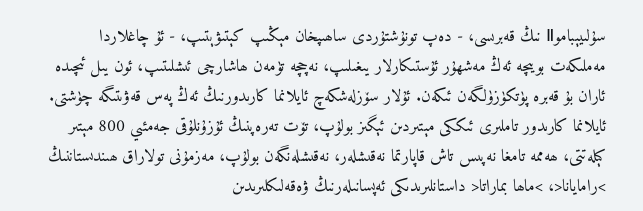سۇلىيېباموⅡ نىڭ قەبرىسى، - دەپ تونۇشتۇردى ساھىپخان مېڭىپ كېتىۋېتىپ، - ئۇ چاغلاردا مەملىكەت بويىچە ئەڭ مەشھۇر ئۇستىكارلار يىغىلىپ، نەچچە تۈمەن ھاشارچى ئىشلىتىپ، ئون يىل ئىچىدە ئاران بۇ قەبرە پۈتكۈزۈلگەن ئىكەن. ئۇلار سۆزلەشكەچ ئايلانما كارىدورنىڭ ئەڭ پەس قەۋىتىگە چۈشتى. ئايلانما كارىدور تاملىرى ئىككى مېتىردىن ئېگىز بولۇپ، تۆت تەرەپنىڭ ئۇزۇنلۇقى جەمئىي 800 مېتىر كېلەتتى، ھەممە تامغا نەپىس تاش قاپارتما نەقىشلەر، نەقىشلەنگەن بولۇپ، مەزمۇنى تولاراق ھىندىستاننىڭ >رامايانا<، >ماھا بماراتا< داستانلىرىدىكى ئەپسانىلەرنىڭ ۋەقەلىكلىرىدىن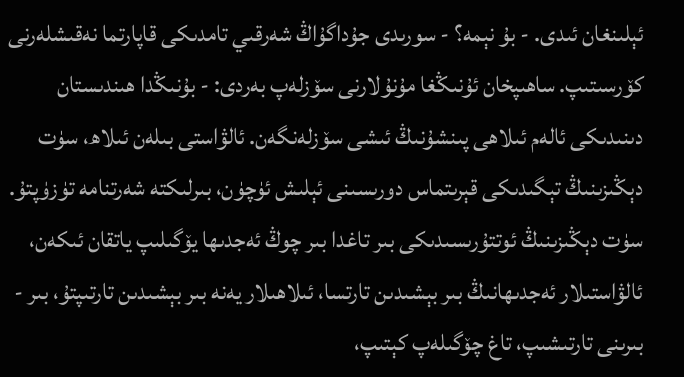ئېلىنغان ئىدى. - بۇ نېمە؟ - سورىدى جۇداگۇاڭ شەرقىي تامدىكى قاپارتما نەقىشلەرنى كۆرسىتىپ. ساھىپخان ئۇنىڭغا مۇنۇلارنى سۆزلەپ بەردى: - بۇنىڭدا ھىندىستان دىنىدىكى ئالەم ئىلاھى پىنشۇنىڭ ئىشى سۆزلەنگەن. ئالۋاستى بىلەن ئىلاھ، سۈت دېڭىزىنىڭ تېگىدىكى قېرىتماس دورىسىنى ئېلىش ئۈچۈن، بىرلىكتە شەرتنامە تۈزۈپتۇ. سۈت دېڭىزىنىڭ ئوتتۇرىسىدىكى بىر تاغدا بىر چوڭ ئەجدىھا يۆگىلىپ ياتقان ئىكەن، ئالۋاستىلار ئەجدىھانىڭ بىر بېشىدىن تارتسا، ئىلاھىلار يەنە بىر بېشىدىن تارتىپتۇ، بىر - بىرىنى تارتىشىپ، تاغ چۆگىلەپ كېتىپ،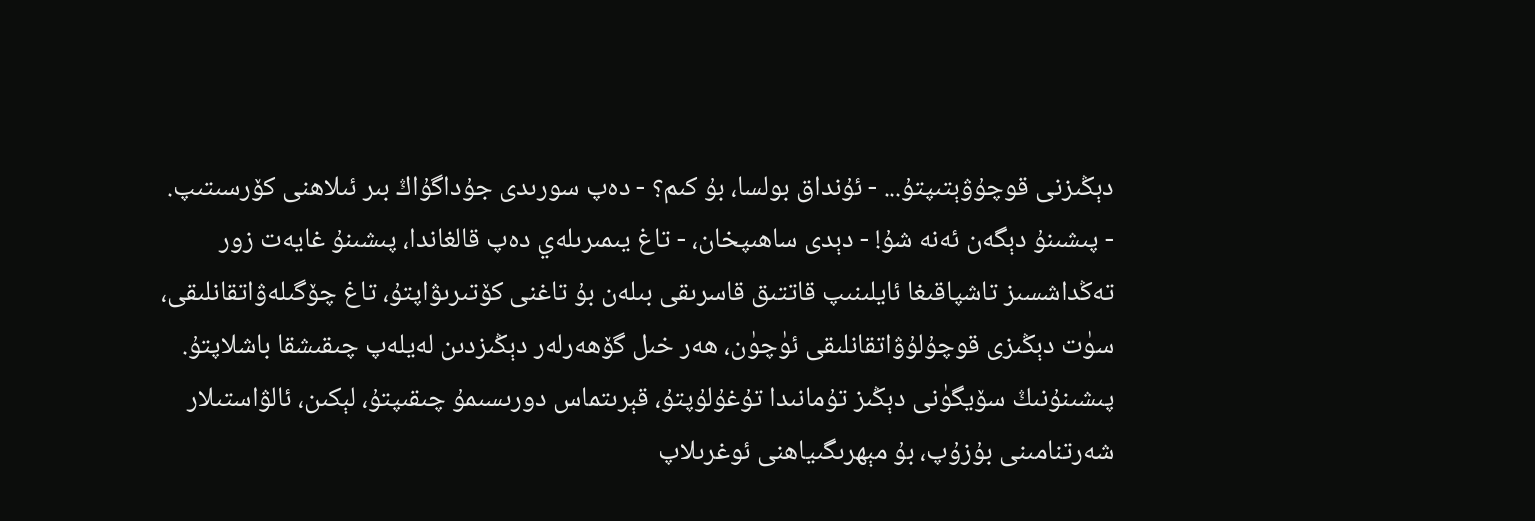دېڭىزنى قوچۇۋېتىپتۇ... - ئۇنداق بولسا، بۇ كىم؟ - دەپ سورىدى جۇداگۇاڭ بىر ئىلاھنى كۆرسىتىپ. - پىشىنۇ دېگەن ئەنە شۇ! - دېدى ساھىپخان، - تاغ يىمىرىلەي دەپ قالغاندا، پىشىنۇ غايەت زور تەڭداشسىز تاشپاقىغا ئايلىنىپ قاتتىق قاسرىقى بىلەن بۇ تاغنى كۆتىرىۋاپتۇ، تاغ چۆگىلەۋاتقانلىقى، سۈت دېڭىزى قوچۇلۇۋاتقانلىقى ئۈچۈن، ھەر خىل گۆھەرلەر دېڭىزدىن لەيلەپ چىقىشقا باشلاپتۇ. پىشىنۇنىڭ سۆيگۈنى دېڭىز تۇمانىدا تۇغۇلۇپتۇ، قېرىتماس دورىسىمۇ چىقىپتۇ، لېكىن، ئالۋاستىلار شەرتنامىنى بۇزۇپ، بۇ مېھرىگىياھنى ئوغرىلاپ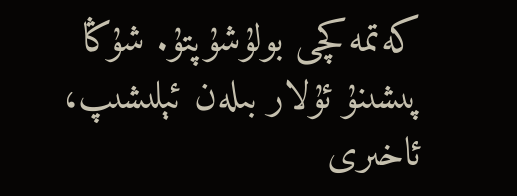كەتمەكچى بولۇشۇپتۇ. شۇڭا پىشىنۇ ئۇلار بىلەن ئېلىشىپ، ئاخىرى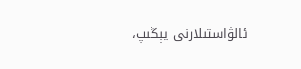ئالۋاستىلارنى يېڭىپ،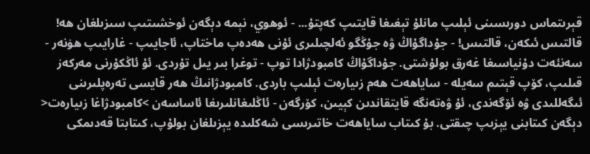قېرىتماس دورىسىنى ئېلىپ مانلۇ تېغىغا قايتىپ كەپتۇ... - ئوھوي، نېمە دېگەن ئوخشىتىپ سىزىلغان ھە! قالتىس ئىكەن، قالتىس! - جۇداگۇاڭ ۋە جۇڭگو ئەلچىلىرى ئۇنى ھەدەپ ماختاپ، ئاجايىپ - غارايىپ ھۈنەر - سەنئەت دۇنياسىغا غەرق بولۇشتى. جۇداگۇاڭ كامبودژادا توپ - توغرا بىر يىل تۇردى. ئۇ ئاڭكۇرنى مەركەز قىلىپ، كۆپ قېتىم سەيلە - ساياھەت ھەم زىيارەت ئېلىپ باردى. كامبودژانىڭ ھەر قايسى تەرەپلىرىنى ئىگەللىدى ۋە ئۆگەندى، ئۇ ۋەتەنگە قايتقاندىن كېيىن، كۆرگەن - ئاڭلىغانلىرىغا ئاساسەن >كامبودژاغا زىيارەت< دېگەن كىتابنى يېزىپ چىقتى. بۇ كىتاب ساياھەت خاتىرىسى شەكلىدە يېزىلغان بولۇپ، كىتابتا قەدىمكى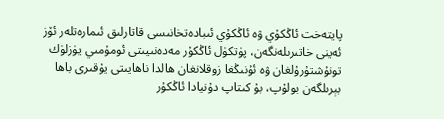پايتەخت ئاڭكۇي ۋە ئاڭكۇي ئىبادەتخانىسى قاتارلىق ئىمارەتلەر ئۆز ئەينى خاتىرىلەنگەن، پۈتكۈل ئاڭكۇر مەدەنىيىتى ئومۇمىي يۈزلۈك تونۇشتۇرۇلغان ۋە ئۇنىڭغا زوقلانغان ھالدا ناھايىتى يۇقىرى باھا بېرىلگەن بولۇپ، بۇ كىتاپ دۇنيادا ئاڭكۇر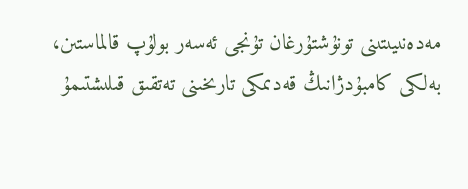مەدەنىيىتىنى تونۇشتۇرغان تۇنجى ئەسەر بولۇپ قالماستىن، بەلكى كامبۇدژانىڭ قەدىمكى تارىخىنى تەتقىق قىلىشتىمۇ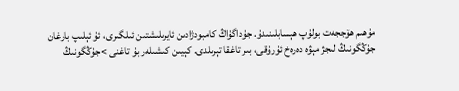مۇھىم ھۆججەت بولۇپ ھېسابلىنىدۇ. جۇداگۇاڭ كامبودژادىن ئايرىلىشتىن ئىلگىرى، ئۇ ئېلىپ بارغان جۇڭگونىڭ لىجژ مېۋە دەرەخ ئۇرۇقى، بىر تاغقا تېرىلدى. كېيىن كىشىلەر بۇ تاغنى >جۇڭگونىڭ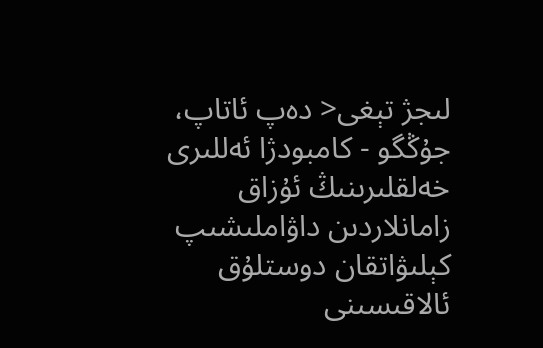لىجژ تېغى< دەپ ئاتاپ، جۇڭگو - كامبودژا ئەللىرى خەلقلىرىنىڭ ئۇزاق زامانلاردىن داۋاملىشىپ كېلىۋاتقان دوستلۇق ئالاقىسىنى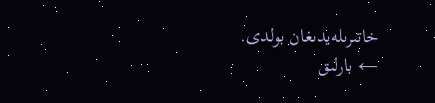خاتىرىلەيدىغان بولدى.
← بارلىق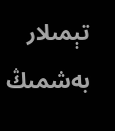تېمىلار بەشمىڭ